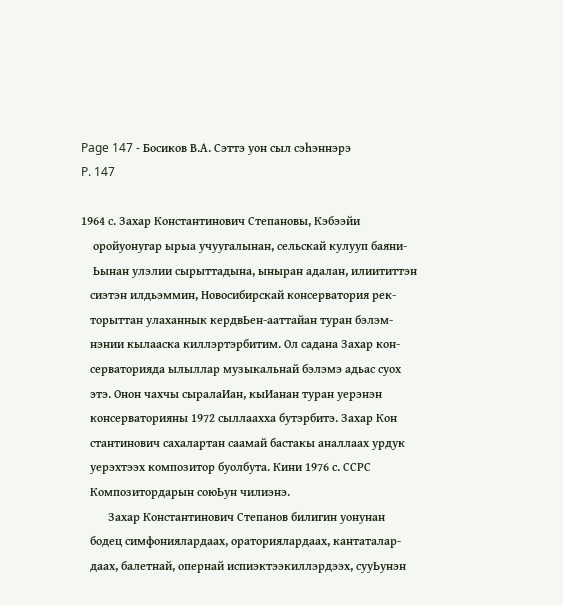Page 147 - Босиков В.А. Сэттэ уон сыл сэһэннэрэ
P. 147

1964 с. Захар Константинович Степановы, Кэбээйи
    оройуонугар ырыа учуугалынан, сельскай кулууп баяни-
    Ьынан улэлии сырыттадына, ыныран адалан, илиититтэн
   сиэтэн илдьэммин, Новосибирскай консерватория рек-
   торыттан улаханнык кердвЬен-ааттайан туран бэлэм-
   нэнии кылааска киллэртэрбитим. Ол садана Захар кон-
   серваторияда ылыллар музыкальнай бэлэмэ адьас суох
   этэ. Онон чахчы сыралаИан, кыИанан туран уерэнэн
   консерваторияны 1972 сыллаахха бутэрбитэ. Захар Кон
   стантинович сахалартан саамай бастакы аналлаах урдук
   уерэхтээх композитор буолбута. Кини 1976 с. ССРС
   Композитордарын союЬун чилиэнэ.
         Захар Константинович Степанов билигин уонунан
   бодец симфониялардаах, ораториялардаах, кантаталар-
   даах, балетнай, опернай испиэктээкиллэрдээх, сууЬунэн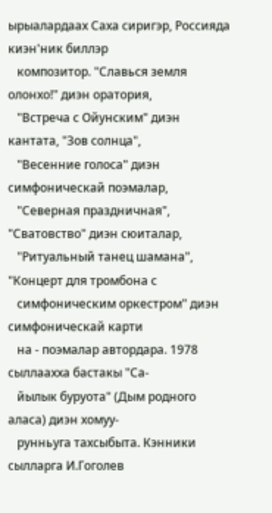ырыалардаах Саха сиригэр, Россияда киэн'ник биллэр
   композитор. "Славься земля олонхо!" диэн оратория,
   "Встреча с Ойунским" диэн кантата, "Зов солнца",
   "Весенние голоса" диэн симфоническай поэмалар,
   "Северная праздничная", "Сватовство" диэн сюиталар,
   "Ритуальный танец шамана", "Концерт для тромбона с
   симфоническим оркестром" диэн симфоническай карти
   на - поэмалар автордара. 1978 сыллаахха бастакы "Са-
   йылык буруота" (Дым родного аласа) диэн хомуу-
   рунньуга тахсыбыта. Кэнники сылларга И.Гоголев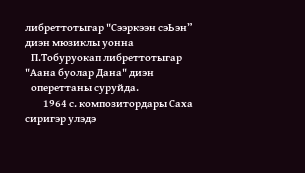либреттотыгар "Сээркээн сэЬэн” диэн мюзиклы уонна
   П.Тобуруокап либреттотыгар "Аана буолар Дана" диэн
   опереттаны суруйда.
         1964 с. композитордары Саха сиригэр улэдэ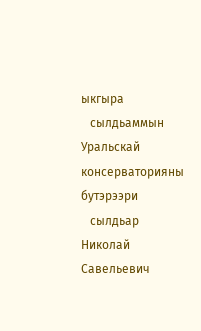ыкгыра
   сылдьаммын Уральскай консерваторияны бутэрээри
   сылдьар Николай Савельевич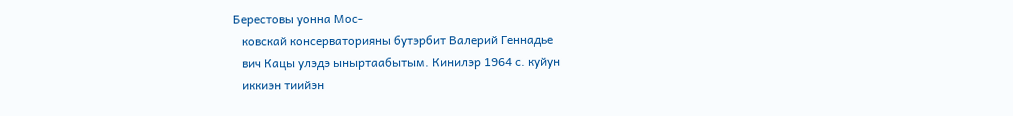Берестовы уонна Мос-
   ковскай консерваторияны бутэрбит Валерий Геннадье
   вич Кацы улэдэ ыныртаабытым. Кинилэр 1964 с. куйун
   иккиэн тиийэн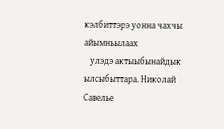кэлбиттэрэ уонна чахчы айымньылаах
   улэдэ актыыбынайдык ылсыбыттара. Николай Савелье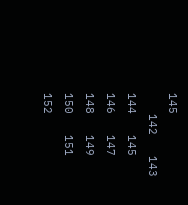145
   142   143   144   145   146   147   148   149   150   151   152